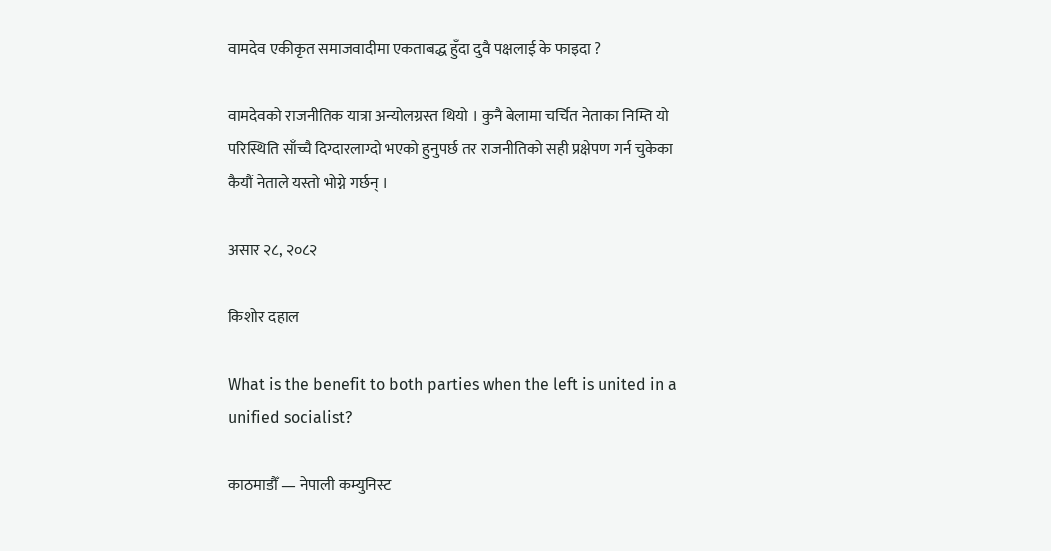वामदेव एकीकृत समाजवादीमा एकताबद्ध हुँदा दुवै पक्षलाई के फाइदा ?

वामदेवको राजनीतिक यात्रा अन्योलग्रस्त थियो । कुनै बेलामा चर्चित नेताका निम्ति यो परिस्थिति साँच्चै दिग्दारलाग्दो भएको हुनुपर्छ तर राजनीतिको सही प्रक्षेपण गर्न चुकेका कैयौं नेताले यस्तो भोग्ने गर्छन् ।

असार २८, २०८२

किशोर दहाल

What is the benefit to both parties when the left is united in a unified socialist?

काठमाडौँ — नेपाली कम्युनिस्ट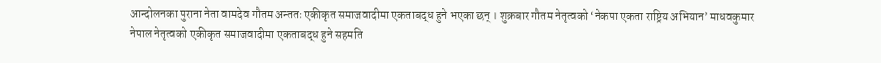आन्दोलनका पुराना नेता वामदेव गौतम अन्ततः एकीकृत समाजवादीमा एकताबद्ध हुने भएका छन् । शुक्रबार गौतम नेतृत्वको ‘नेकपा एकता राष्ट्रिय अभियान’ माधवकुमार नेपाल नेतृत्वको एकीकृत समाजवादीमा एकताबद्ध हुने सहमति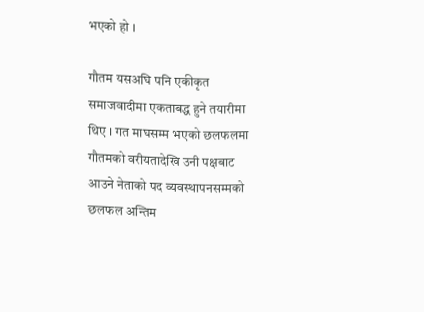भएको हो ।

गौतम यसअघि पनि एकीकृत समाजवादीमा एकताबद्ध हुने तयारीमा थिए । गत माघसम्म भएको छलफलमा गौतमको वरीयतादेखि उनी पक्षबाट आउने नेताको पद व्यवस्थापनसम्मको छलफल अन्तिम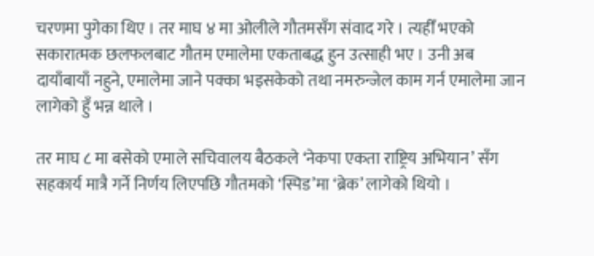चरणमा पुगेका थिए । तर माघ ४ मा ओलीले गौतमसँग संवाद गरे । त्यहीँ भएको सकारात्मक छलफलबाट गौतम एमालेमा एकताबद्ध हुन उत्साही भए । उनी अब दायाँबायाँ नहुने, एमालेमा जाने पक्का भइसकेको तथा नमरुन्जेल काम गर्न एमालेमा जान लागेको हुँ भन्न थाले ।

तर माघ ८ मा बसेको एमाले सचिवालय बैठकले ‘नेकपा एकता राष्ट्रिय अभियान’ सँग सहकार्य मात्रै गर्ने निर्णय लिएपछि गौतमको ‘स्पिड’मा ‘ब्रेक’ लागेको थियो ।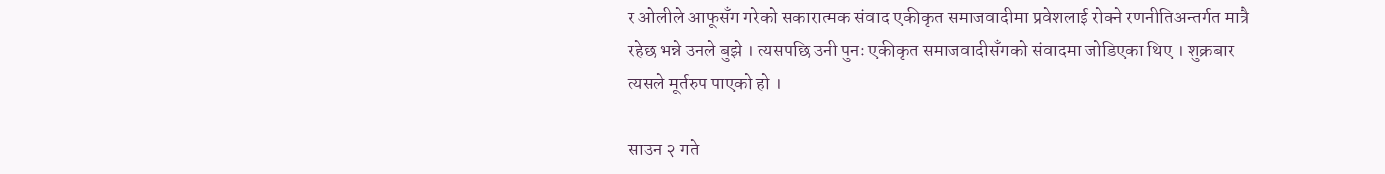र ओलीले आफूसँग गरेको सकारात्मक संवाद एकीकृत समाजवादीमा प्रवेशलाई रोक्ने रणनीतिअन्तर्गत मात्रै रहेछ भन्ने उनले बुझे । त्यसपछि उनी पुनः एकीकृत समाजवादीसँगको संवादमा जोडिएका थिए । शुक्रबार त्यसले मूर्तरुप पाएको हो ।

साउन २ गते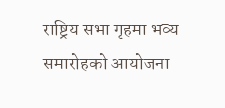राष्ट्रिय सभा गृहमा भव्य समारोहको आयोजना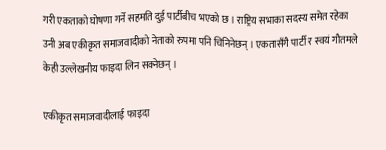गरी एकताको घोषणा गर्ने सहमति दुई पार्टीबीच भएको छ । राष्ट्रिय सभाका सदस्य समेत रहेका उनी अब एकीकृत समाजवादीको नेताको रुपमा पनि चिनिनेछन् । एकतासँगै पार्टी र स्वयं गौतमले केही उल्लेखनीय फाइदा लिन सक्नेछन् ।

एकीकृत समाजवादीलाई फाइदा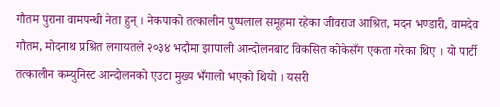गौतम पुराना वामपन्थी नेता हुन् । नेकपाको तत्कालीन पुष्पलाल समूहमा रहेका जीवराज आश्रित, मदन भण्डारी, वामदेव गौतम, मोदनाथ प्रश्रित लगायतले २०३४ भदौमा झापाली आन्दोलनबाट विकसित कोकेसँग एकता गरेका थिए । यो पार्टी तत्कालीन कम्युनिस्ट आन्दोलनको एउटा मुख्य भँगालो भएको थियो । यसरी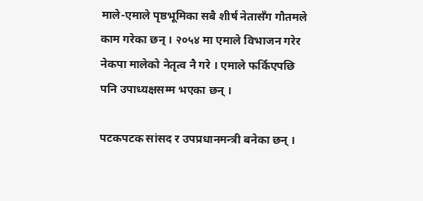माले-एमाले पृष्ठभूमिका सबै शीर्ष नेतासँग गौतमले काम गरेका छन् । २०५४ मा एमाले विभाजन गरेर नेकपा मालेको नेतृत्व नै गरे । एमाले फर्किएपछि पनि उपाध्यक्षसम्म भएका छन् ।

पटकपटक सांसद र उपप्रधानमन्त्री बनेका छन् ।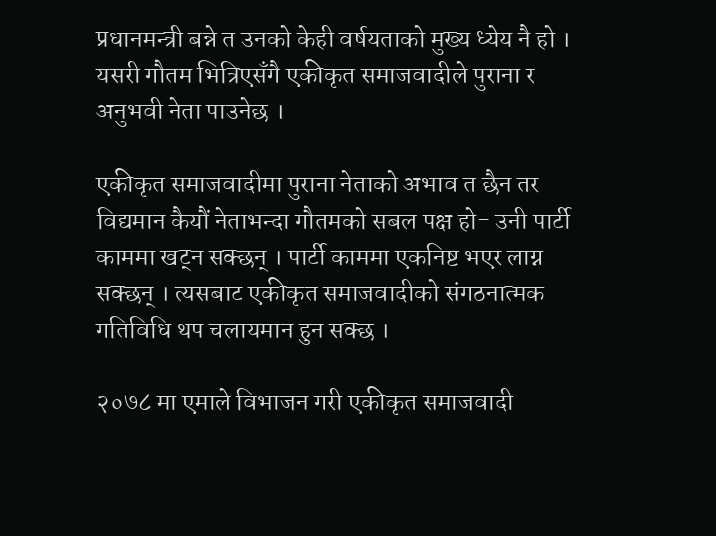प्रधानमन्त्री बन्ने त उनको केही वर्षयताको मुख्य ध्येय नै हो । यसरी गौतम भित्रिएसँगै एकीकृत समाजवादीले पुराना र अनुभवी नेता पाउनेछ ।

एकीकृत समाजवादीमा पुराना नेताको अभाव त छैन तर विद्यमान कैयौं नेताभन्दा गौतमको सबल पक्ष हो- उनी पार्टी काममा खट्न सक्छन् । पार्टी काममा एकनिष्ट भएर लाग्न सक्छन् । त्यसबाट एकीकृत समाजवादीको संगठनात्मक गतिविधि थप चलायमान हुन सक्छ ।

२०७८ मा एमाले विभाजन गरी एकीकृत समाजवादी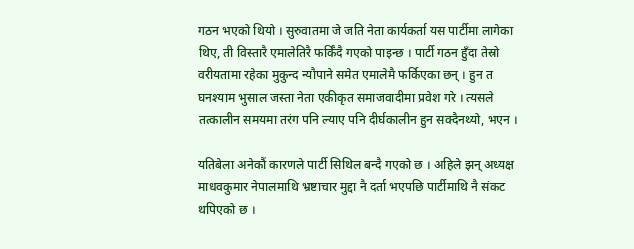गठन भएको थियो । सुरुवातमा जे जति नेता कार्यकर्ता यस पार्टीमा लागेका थिए, ती विस्तारै एमालेतिरै फर्किँदै गएको पाइन्छ । पार्टी गठन हुँदा तेस्रो वरीयतामा रहेका मुकुन्द न्यौपाने समेत एमालेमै फर्किएका छन् । हुन त घनश्याम भुसाल जस्ता नेता एकीकृत समाजवादीमा प्रवेश गरे । त्यसले तत्कालीन समयमा तरंग पनि ल्याए पनि दीर्घकालीन हुन सक्दैनथ्यो, भएन ।

यतिबेला अनेकौं कारणले पार्टी सिथिल बन्दै गएको छ । अहिले झन् अध्यक्ष माधवकुमार नेपालमाथि भ्रष्टाचार मुद्दा नै दर्ता भएपछि पार्टीमाथि नै संकट थपिएको छ ।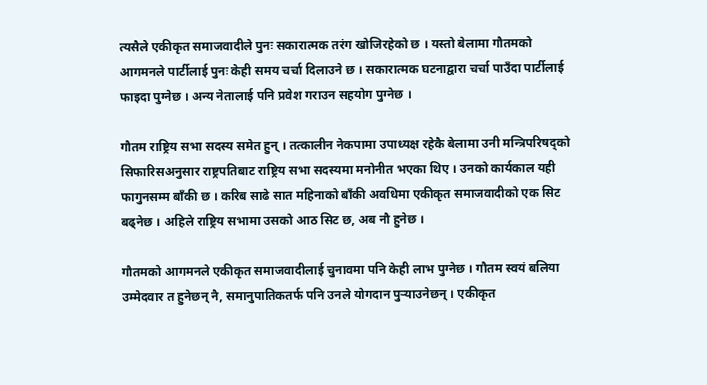त्यसैले एकीकृत समाजवादीले पुनः सकारात्मक तरंग खोजिरहेको छ । यस्तो बेलामा गौतमको आगमनले पार्टीलाई पुनः केही समय चर्चा दिलाउने छ । सकारात्मक घटनाद्वारा चर्चा पाउँदा पार्टीलाई फाइदा पुग्नेछ । अन्य नेतालाई पनि प्रवेश गराउन सहयोग पुग्नेछ ।

गौतम राष्ट्रिय सभा सदस्य समेत हुन् । तत्कालीन नेकपामा उपाध्यक्ष रहेकै बेलामा उनी मन्त्रिपरिषद्को सिफारिसअनुसार राष्ट्रपतिबाट राष्ट्रिय सभा सदस्यमा मनोनीत भएका थिए । उनको कार्यकाल यही फागुनसम्म बाँकी छ । करिब साढे सात महिनाको बाँकी अवधिमा एकीकृत समाजवादीको एक सिट बढ्नेछ । अहिले राष्ट्रिय सभामा उसको आठ सिट छ, अब नौ हुनेछ ।

गौतमको आगमनले एकीकृत समाजवादीलाई चुनावमा पनि केही लाभ पुग्नेछ । गौतम स्वयं बलिया उम्मेदवार त हुनेछन् नै, समानुपातिकतर्फ पनि उनले योगदान पुर्‍याउनेछन् । एकीकृत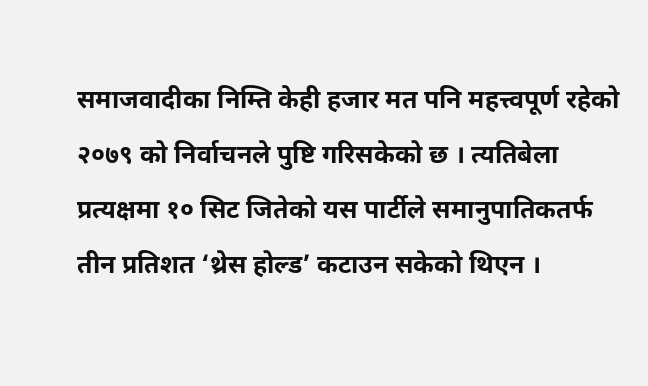समाजवादीका निम्ति केही हजार मत पनि महत्त्वपूर्ण रहेको २०७९ को निर्वाचनले पुष्टि गरिसकेको छ । त्यतिबेला प्रत्यक्षमा १० सिट जितेको यस पार्टीले समानुपातिकतर्फ तीन प्रतिशत ‘थ्रेस होल्ड’ कटाउन सकेको थिएन ।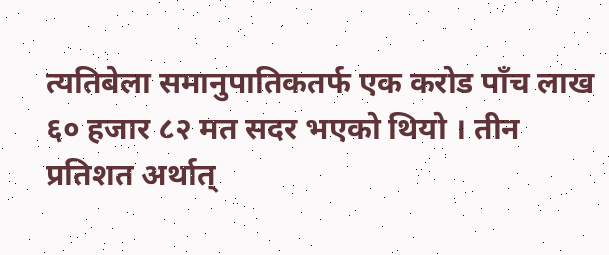त्यतिबेला समानुपातिकतर्फ एक करोड पाँच लाख ६० हजार ८२ मत सदर भएको थियो । तीन प्रतिशत अर्थात्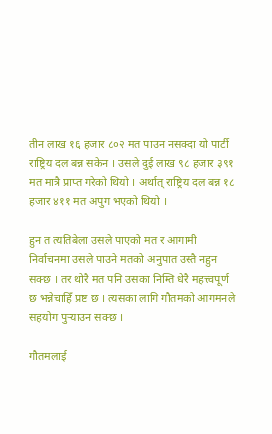तीन लाख १६ हजार ८०२ मत पाउन नसक्दा यो पार्टी राष्ट्रिय दल बन्न सकेन । उसले दुई लाख ९८ हजार ३९१ मत मात्रै प्राप्त गरेको थियो । अर्थात् राष्ट्रिय दल बन्न १८ हजार ४११ मत अपुग भएको थियो ।

हुन त त्यतिबेला उसले पाएको मत र आगामी निर्वाचनमा उसले पाउने मतको अनुपात उस्तै नहुन सक्छ । तर थोरै मत पनि उसका निम्ति धेरै महत्त्वपूर्ण छ भन्नेचाहिँ प्रष्ट छ । त्यसका लागि गौतमको आगमनले सहयोग पुर्‍याउन सक्छ ।

गौतमलाई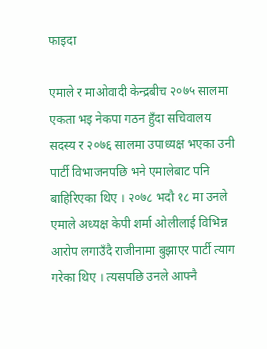फाइदा

एमाले र माओवादी केन्द्रबीच २०७५ सालमा एकता भइ नेकपा गठन हुँदा सचिवालय सदस्य र २०७६ सालमा उपाध्यक्ष भएका उनी पार्टी विभाजनपछि भने एमालेबाट पनि बाहिरिएका थिए । २०७८ भदौ १८ मा उनले एमाले अध्यक्ष केपी शर्मा ओलीलाई विभिन्न आरोप लगाउँदै राजीनामा बुझाएर पार्टी त्याग गरेका थिए । त्यसपछि उनले आफ्नै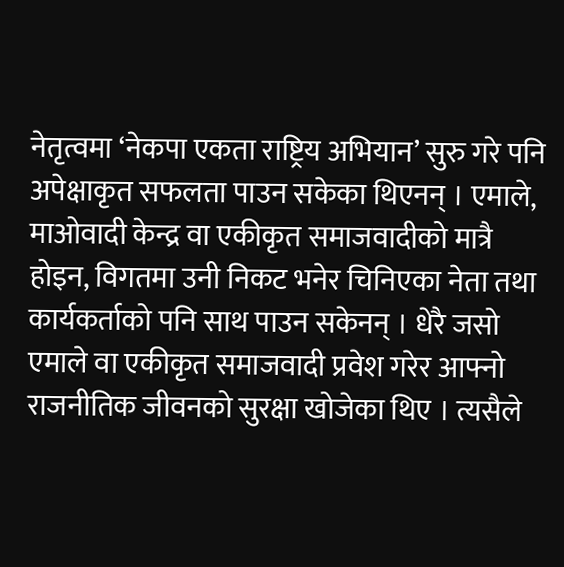नेतृत्वमा ‘नेकपा एकता राष्ट्रिय अभियान’ सुरु गरे पनि अपेक्षाकृत सफलता पाउन सकेका थिएनन् । एमाले, माओवादी केन्द्र वा एकीकृत समाजवादीको मात्रै होइन, विगतमा उनी निकट भनेर चिनिएका नेता तथा कार्यकर्ताको पनि साथ पाउन सकेनन् । धेरै जसो एमाले वा एकीकृत समाजवादी प्रवेश गरेर आफ्नो राजनीतिक जीवनको सुरक्षा खोजेका थिए । त्यसैले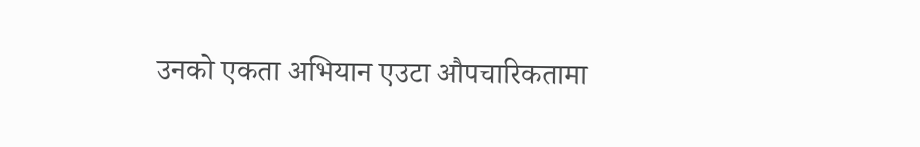उनको एकता अभियान एउटा औपचारिकतामा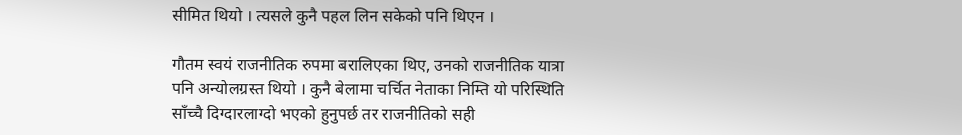सीमित थियो । त्यसले कुनै पहल लिन सकेको पनि थिएन ।

गौतम स्वयं राजनीतिक रुपमा बरालिएका थिए, उनको राजनीतिक यात्रा पनि अन्योलग्रस्त थियो । कुनै बेलामा चर्चित नेताका निम्ति यो परिस्थिति साँच्चै दिग्दारलाग्दो भएको हुनुपर्छ तर राजनीतिको सही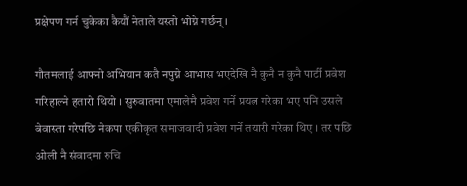प्रक्षेपण गर्न चुकेका कैयौं नेताले यस्तो भोग्ने गर्छन् ।

गौतमलाई आफ्नो अभियान कतै नपुग्ने आभास भएदेखि नै कुनै न कुनै पार्टी प्रवेश गरिहाल्ने हतारो थियो । सुरुवातमा एमालेमै प्रवेश गर्ने प्रयत्न गरेका भए पनि उसले बेवास्ता गरेपछि नेकपा एकीकृत समाजवादी प्रवेश गर्ने तयारी गरेका थिए । तर पछि ओली नै संवादमा रुचि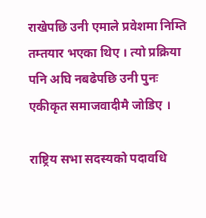राखेपछि उनी एमाले प्रवेशमा निम्ति तम्तयार भएका थिए । त्यो प्रक्रिया पनि अघि नबढेपछि उनी पुनः एकीकृत समाजवादीमै जोडिए ।

राष्ट्रिय सभा सदस्यको पदावधि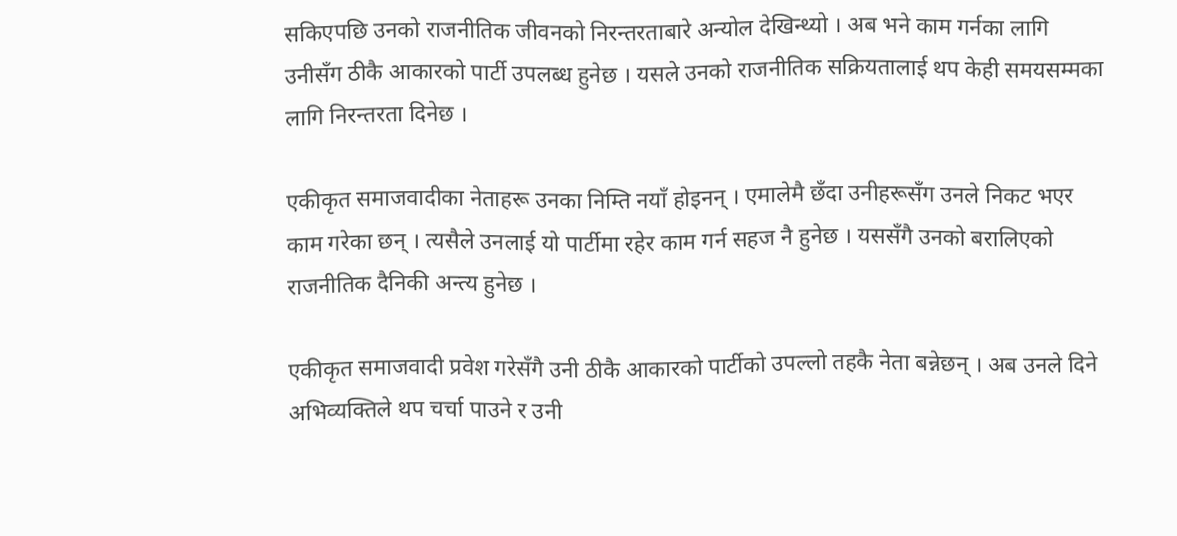सकिएपछि उनको राजनीतिक जीवनको निरन्तरताबारे अन्योल देखिन्थ्यो । अब भने काम गर्नका लागि उनीसँग ठीकै आकारको पार्टी उपलब्ध हुनेछ । यसले उनको राजनीतिक सक्रियतालाई थप केही समयसम्मका लागि निरन्तरता दिनेछ ।

एकीकृत समाजवादीका नेताहरू उनका निम्ति नयाँ होइनन् । एमालेमै छँदा उनीहरूसँग उनले निकट भएर काम गरेका छन् । त्यसैले उनलाई यो पार्टीमा रहेर काम गर्न सहज नै हुनेछ । यससँगै उनको बरालिएको राजनीतिक दैनिकी अन्त्य हुनेछ ।

एकीकृत समाजवादी प्रवेश गरेसँगै उनी ठीकै आकारको पार्टीको उपल्लो तहकै नेता बन्नेछन् । अब उनले दिने अभिव्यक्तिले थप चर्चा पाउने र उनी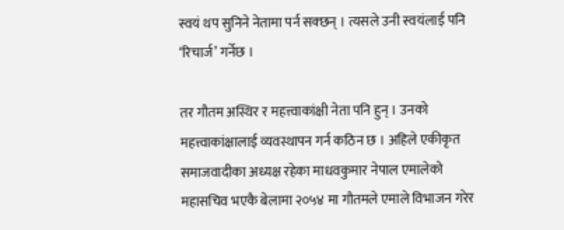स्वयं थप सुनिने नेतामा पर्न सक्छन् । त्यसले उनी स्वयंलाई पनि ‘रिचार्ज’ गर्नेछ ।

तर गौतम अस्थिर र महत्त्वाकांक्षी नेता पनि हुन् । उनको महत्त्वाकांक्षालाई व्यवस्थापन गर्न कठिन छ । अहिले एकीकृत समाजवादीका अध्यक्ष रहेका माधवकुमार नेपाल एमालेको महासचिव भएकै बेलामा २०५४ मा गौतमले एमाले विभाजन गरेर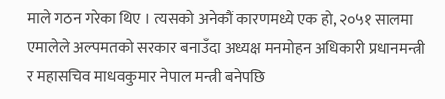माले गठन गरेका थिए । त्यसको अनेकौं कारणमध्ये एक हो, २०५१ सालमा एमालेले अल्पमतको सरकार बनाउँदा अध्यक्ष मनमोहन अधिकारी प्रधानमन्त्री र महासचिव माधवकुमार नेपाल मन्त्री बनेपछि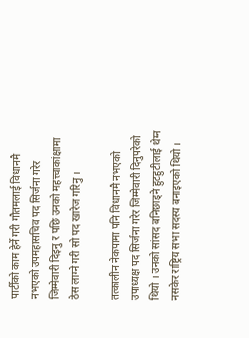पार्टीको काम हेर्ने गरी गौतमलाई विधानमै नभएको उपमहासचिव पद सिर्जना गरेर जिम्मेवारी दिइनु र पछि उनको महत्त्वाकांक्षामा ठेस लाग्ने गरी सो पद खारेज गरिनु ।

तत्कालीन नेकपामा पनि विधानमै नभएको उपाध्यक्ष पद सिर्जना गरेर जिम्मेवारी दिनुपरेको थियो । उनको सांसद बनिछाड्ने हुटहुटीलाई थेग्न नसकेर राष्ट्रिय सभा सदस्य बनाइएको थियो ।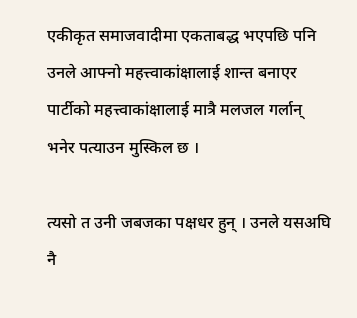एकीकृत समाजवादीमा एकताबद्ध भएपछि पनि उनले आफ्नो महत्त्वाकांक्षालाई शान्त बनाएर पार्टीको महत्त्वाकांक्षालाई मात्रै मलजल गर्लान् भनेर पत्याउन मुस्किल छ ।

त्यसो त उनी जबजका पक्षधर हुन् । उनले यसअघि नै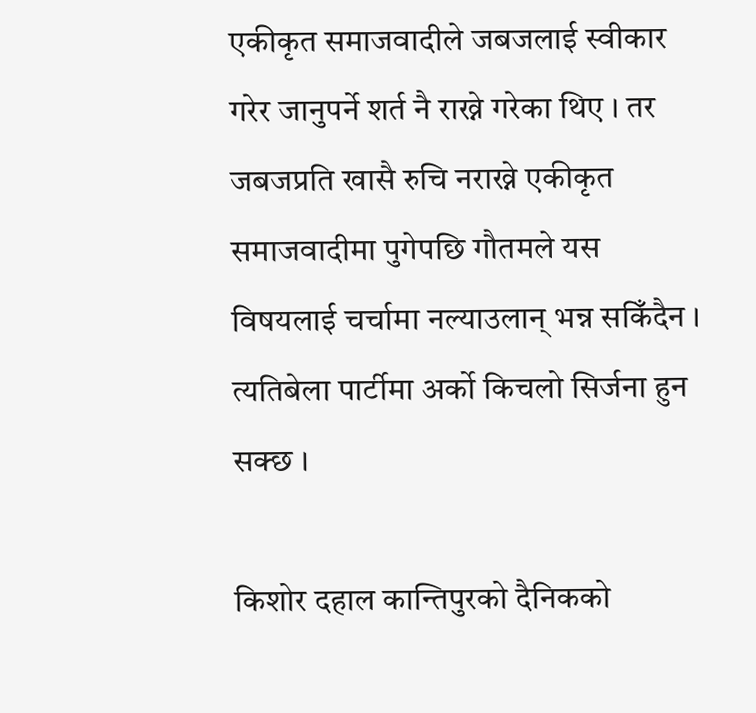एकीकृत समाजवादीले जबजलाई स्वीकार गरेर जानुपर्ने शर्त नै राख्ने गरेका थिए । तर जबजप्रति खासै रुचि नराख्ने एकीकृत समाजवादीमा पुगेपछि गौतमले यस विषयलाई चर्चामा नल्याउलान् भन्न सकिँदैन । त्यतिबेला पार्टीमा अर्को किचलो सिर्जना हुन सक्छ ।

किशोर दहाल कान्तिपुरको दैनिकको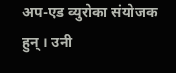अप-एड व्युरोका संयोजक हुन् । उनी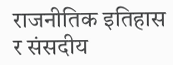राजनीतिक इतिहास र संसदीय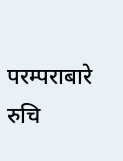परम्पराबारे रुचि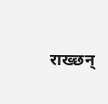राख्छन्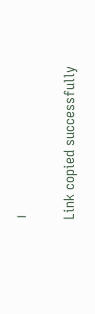।

Link copied successfully